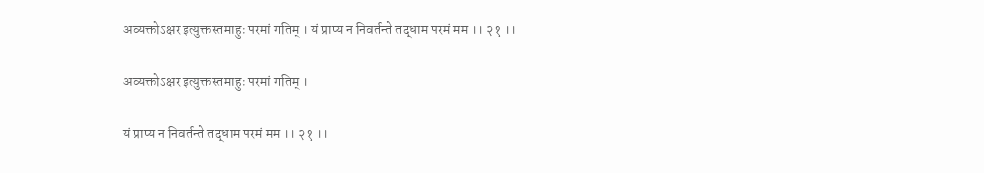अव्यक्तोऽक्षर इत्युक्तस्तमाहुः परमां गतिम् । यं प्राप्य न निवर्तन्ते तद्धाम परमं मम ।। २१ ।।

अव्यक्तोऽक्षर इत्युक्तस्तमाहुः परमां गतिम् ।

यं प्राप्य न निवर्तन्ते तद्धाम परमं मम ।। २१ ।।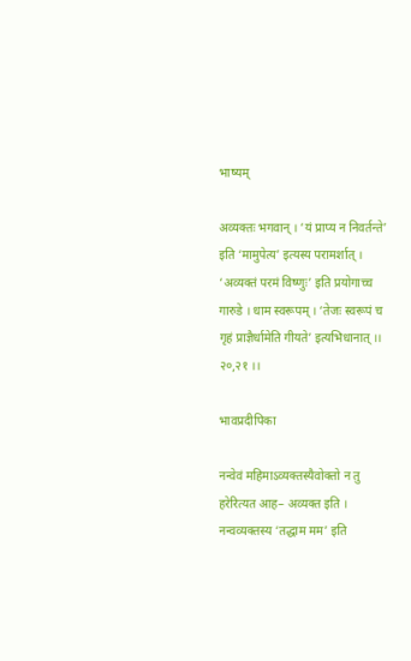भाष्यम्

अव्यक्तः भगवान् । ‘यं प्राप्य न निवर्तन्ते’ इति ‘मामुपेत्य’ इत्यस्य परामर्शात् । ‘अव्यक्तं परमं विष्णुः’ इति प्रयोगाच्च गारुडे । धाम स्वरूपम् । ‘तेजः स्वरूपं च गृहं प्राज्ञैर्धामेति गीयते’ इत्यभिधानात् ।। २०,२१ ।।

भावप्रदीपिका

नन्वेवं महिमाऽव्यक्तस्यैवोक्तो न तु हरेरित्यत आह– अव्यक्त इति । नन्वव्यक्तस्य ‘तद्धाम मम’ इति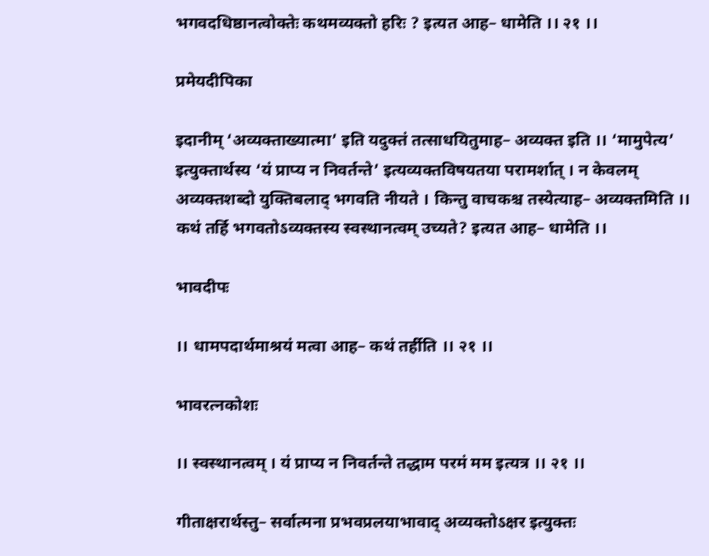भगवदधिष्ठानत्वोक्तेः कथमव्यक्तो हरिः ? इत्यत आह– धामेति ।। २१ ।।

प्रमेयदीपिका

इदानीम् ‘अव्यक्ताख्यात्मा’ इति यदुक्तं तत्साधयितुमाह– अव्यक्त इति ।। ‘मामुपेत्य’ इत्युक्तार्थस्य ‘यं प्राप्य न निवर्तन्ते’ इत्यव्यक्तविषयतया परामर्शात् । न केवलम् अव्यक्तशब्दो युक्तिबलाद् भगवति नीयते । किन्तु वाचकश्च तस्येत्याह– अव्यक्तमिति ।। कथं तर्हि भगवतोऽव्यक्तस्य स्वस्थानत्वम् उच्यते? इत्यत आह– धामेति ।।

भावदीपः

।। धामपदार्थमाश्रयं मत्वा आह– कथं तर्हीति ।। २१ ।।

भावरत्नकोशः

।। स्वस्थानत्वम् । यं प्राप्य न निवर्तन्ते तद्धाम परमं मम इत्यत्र ।। २१ ।।

गीताक्षरार्थस्तु– सर्वात्मना प्रभवप्रलयाभावाद् अव्यक्तोऽक्षर इत्युक्तः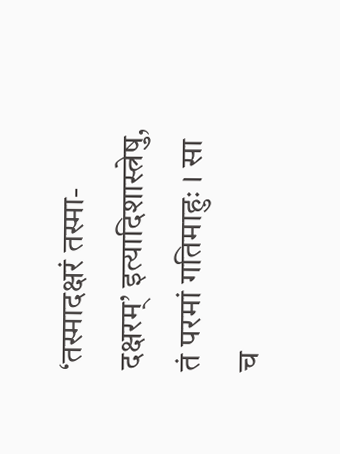‘तस्मादक्षरं तस्मा-दक्षरम्’ इत्यादिशास्त्रेषु, तं परमां गतिमाहुः । सा च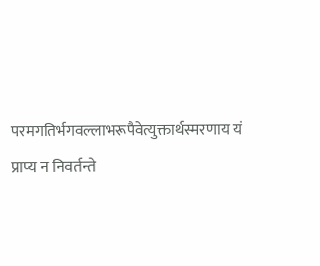परमगतिर्भगवल्लाभरूपैवेत्युक्तार्थस्मरणाय यं प्राप्य न निवर्तन्ते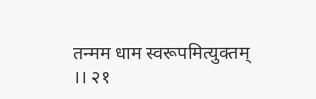तन्मम धाम स्वरूपमित्युक्तम् ।। २१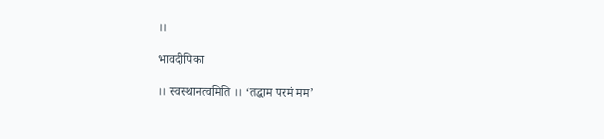।।

भावदीपिका

।। स्वस्थानत्वमिति ।। ‘तद्धाम परमं मम’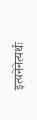इत्यनेनेत्यर्थः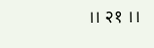।। २१ ।।